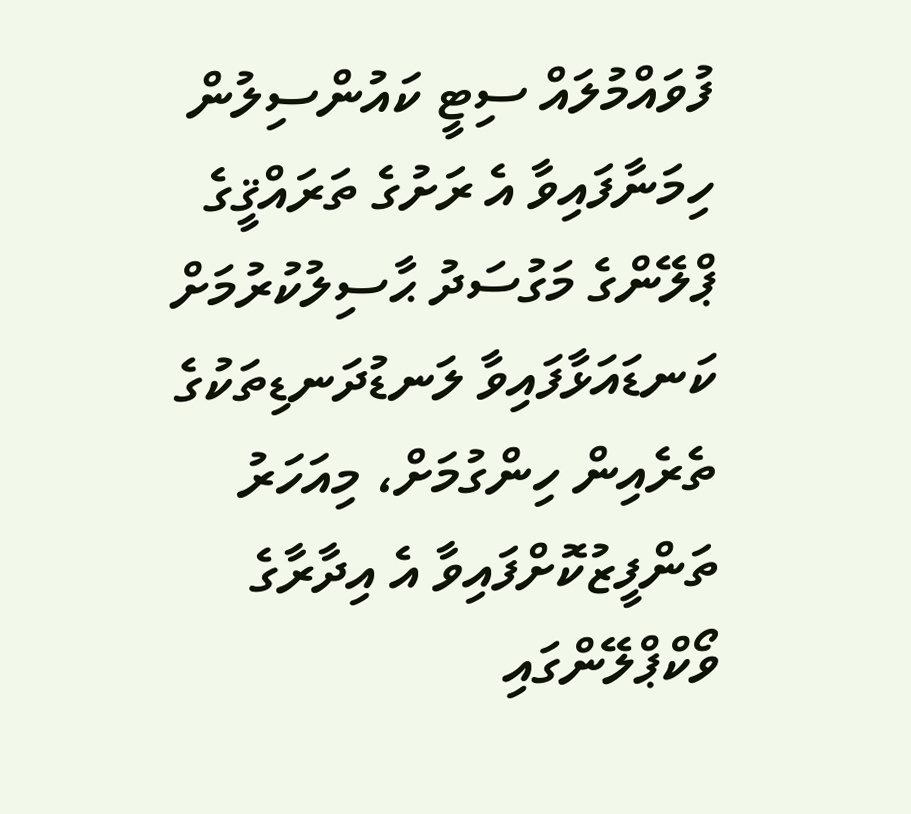ފުވައްމުލައް ސިޓީ ކައުންސިލުން ހިމަނާފައިވާ އެ ރަށުގެ ތަރައްޤީގެ ޕްލޭންގެ މަގުސަދު ޙާސިލުކުރުމަށް ކަނޑައަޅާފައިވާ ލަނޑުދަނޑިތަކުގެ ތެރެއިން ހިންގުމަށް، މިއަހަރު ތަންފީޒުކޮށްފައިވާ އެ އިދާރާގެ ވޯކްޕްލޭންގައި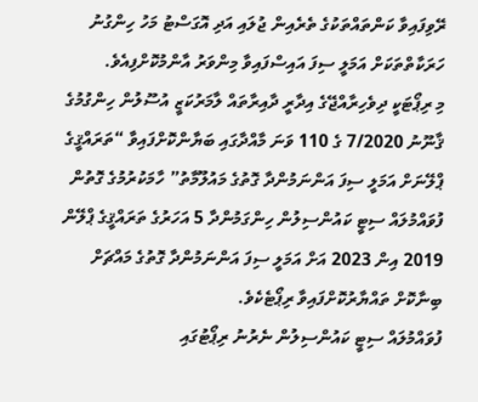ރޭވިފައިވާ ކަންތައްތަކުގެ ތެރެއިން ޖުލައި އަދި އޮގަސްޓު މަހު ހިންގުނު ހަރަކާތްތަކަށް އަމަލީ ސިފަ އައިސްފައިވާ މިންވަރު އާންމުކޮށްފިއެވެ.
މި ރިޕޯޓަކީ ދިވެހިރާއްޖޭގެ އިދާރީ ދާއިރާތައް ލާމަރުކަޒީ އުސޫލުން ހިންގުމުގެ ޤާނޫނު 7/2020 ގެ 110 ވަނަ މާއްދާގައި ބަޔާންކޮށްފައިވާ “ތަރައްޤީގެ ޕްލޭނަށް އަމަލީ ސިފަ އަންނަމުންދާ ގޮތުގެ މައުލޫމާތު” ހާމަކުރުމުގެ ގޮތުން ފުވައްމުލައް ސިޓީ ކައުންސިލުން ހިންގަމުންދާ 5 އަހަރުގެ ތަރައްޤީގެ ޕްލޭން 2019 އިން 2023 އަށް އަމަލީ ސިފަ އަންނަމުންދާ ގޮތުގެ މައްޗަށް ބިނާކޮށް ތައްޔާރުކޮށްފައިވާ ރިޕޯޓެކެވެ.
ފުވައްމުލައް ސިޓީ ކައުންސިލުން ނެރުނު ރިޕޯޓުގައި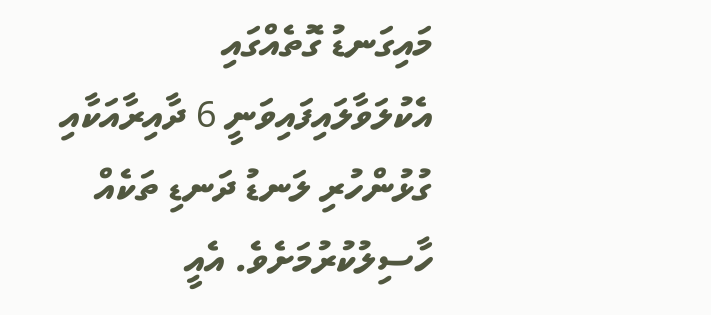މައިގަނޑު ގޮތެއްގައި އެކުލަވާލައިފައިވަނީ 6 ދާއިރާއަކާއި ގުޅުންހުރި ލަނޑު ދަނޑި ތަކެއް ހާސިލުކުރުމަށެވެ. އެއީ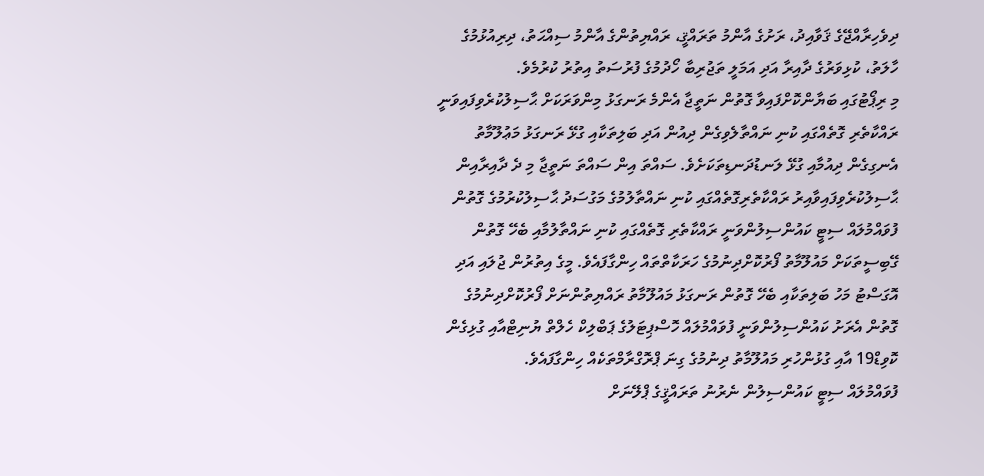ދިވެހިރާއްޖޭގެ ޤަވާއިދު، ރަށުގެ އާންމު ތަރައްޤީ، ރައްޔިތުންގެ އާންމު ސިއްޙަތު، ދިރިއުޅުމުގެ ހާލަތު، ކުޅިވަރުގެ ދާއިރާ އަދި އަމަލީ ތަޖުރިބާ ހޯދުމުގެ ފުރުސަތު އިތުރު ކުރުމެވެ.
މި ރިޕޯޓުގައި ބަޔާންކޮށްފައިވާ ގޮތުން ނަތީޖާ އެންމެ ރަނގަޅު މިންވަރަކަށް ޙާސިލުކުރެވިފައިވަނީ ރައްކާތެރި ގޮތެއްގައި ކުނި ނައްތާލެވިގެން ދިއުން އަދި ބަލިތަކާއި ގުޅޭ ރަނގަޅު މަޢުލޫމާތު އެނގިގެން ދިއުމާއި ގުޅޭ ލަނޑުދަނޑިތަކަށެވެ. ސައްތަ އިން ސައްތަ ނަތީޖާ މި ދެ ދާއިރާއިން ޙާސިލުކުރެވިފައިވާއިރު ރައްކާތެރިގޮތެއްގައި ކުނި ނައްތާލުމުގެ މަގުސަދު ޙާސިލުކުރުމުގެ ގޮތުން ފުވައްމުލައް ސިޓީ ކައުންސިލުންވަނީ ރައްކާތެރި ގޮތެއްގައި ކުނި ނައްތާލުމާއި ބެހޭ ގޮތުން ގޭބިސީތަކަށް މައުލޫމާތު ފޯރުކޮށްދިނުމުގެ ހަރަކާތްތައް ހިންގާފައެވެ. މީގެ އިތުރުން ޖުލައި އަދި އޮގަސްޓު މަހު ބަލިތަކާއި ބެހޭ ގޮތުން ރަނގަޅު މައުލޫމާތު ރައްޔިތުންނަށް ފޯރުކޮށްދިނުމުގެ ގޮތުން އެރަށު ކައުންސިލުންވަނީ ފުވައްމުލައް ހޮސްޕިޓަލުގެ ޕަބްލިކް ހެލްތް ޔުނިޓްއާއި ގުޅިގެން ކޮވިޑް19 އާއި ގުޅުންހުރި މައުލޫމާތު ދިނުމުގެ ގިނަ ޕްރޮގްރާމްތަކެއް ހިންގާފައެވެ.
ފުވައްމުލައް ސިޓީ ކައުންސިލުން ނެރުނު ތަރައްޤީގެ ޕްލޭނަށް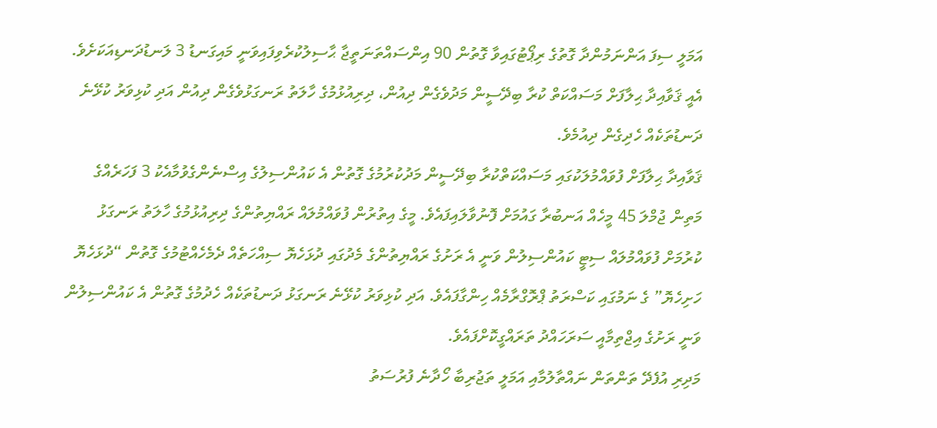އަމަލީ ސިފަ އަންނަމުންދާ ގޮތުގެ ރިޕޯޓުގައިވާ ގޮތުން 90 އިންސައްތަނަތީޖާ ޙާސިލުކުރެވިފައިވަނީ މައިގަނޑު 3 ލަނޑުދަނޑިއަކަށެވެ. އެއީ ޤަވާއިދާ ޙިލާފަށް މަސައްކަތް ކުރާ ބިދޭސީން މަދުވެގެން ދިއުން، ދިރިއުޅުމުގެ ހާލަތު ރަނގަޅުވެގެން ދިއުން އަދި ކުޅިވަރު ކުޅޭނެ ދަނޑުތަކެއް ހެދިގެން ދިއުމެވެ.
ޤަވާއިދާ ޙިލާފަށް ފުވައްމުލަކުގައި މަސައްކަތްކުރާ ބިދޭސީން މަދުކުރުމުގެ ގޮތުން އެ ކައުންސިލުގެ އިސްނެންގެވުމާއެކު 3 ފަހަރެއްގެ މަތިން ޖުމްލަ 45 މީހެއް އަނބުރާ ގައުމަށް ފޮނުވާލައިފައެވެ. މީގެ އިތުރުން ފުވައްމުލައް ރައްޔިތުންގެ ދިރިއުޅުމުގެ ހާލަތު ރަނގަޅު ކުރުމަށް ފުވައްމުލައް ސިޓީ ކައުންސިލުން ވަނީ އެ ރަށުގެ ރައްޔިތުންގެ މެދުގައި ދުޅަހެޔޮ ސިއްހަތެއް ދެމެހެއްޓުމުގެ ގޮތުން “ދުޅަހެޔޮ ހަށިހެޔޮ” ގެ ނަމުގައި ކަސްރަތު ޕްރޮގްރާމެއް ހިންގާފައެވެ. އަދި ކުޅިވަރު ކުޅޭނެ ރަނގަޅު ދަނޑުތަކެއް ހެދުމުގެ ގޮތުން އެ ކައުންސިލުން ވަނީ ރަށުގެ އިޖްތިމާއީ ސަރަހައްދު ތަރައްގީކޮށްފައެވެ.
މަދިރި އުފެދޭ ތަންތަން ނައްތާލުމާއި އަމަލީ ތަޖުރިބާ ހޯދާނެ ފުރުސަތު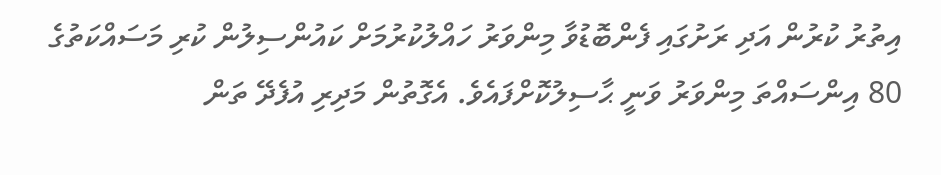އިތުރު ކުރުން އަދި ރަށުގައި ފެންބޮޑުވާ މިންވަރު ހައްލުކުރުމަށް ކައުންސިލުން ކުރި މަސައްކަތުގެ 80 އިންސައްތަ މިންވަރު ވަނީ ޙާސިލުކޮށްފައެވެ. އެގޮތުން މަދިރި އުފެދޭ ތަން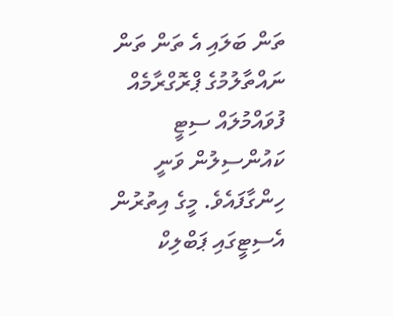ތަން ބަލައި އެ ތަން ތަން ނައްތާލުމުގެ ޕްރޮގްރާމެއް ފުވައްމުލައް ސިޓީ ކައުންސިލުން ވަނީ ހިންގާފައެވެ. މީގެ އިތުރުން އެސިޓީގައި ޕަބްލިކް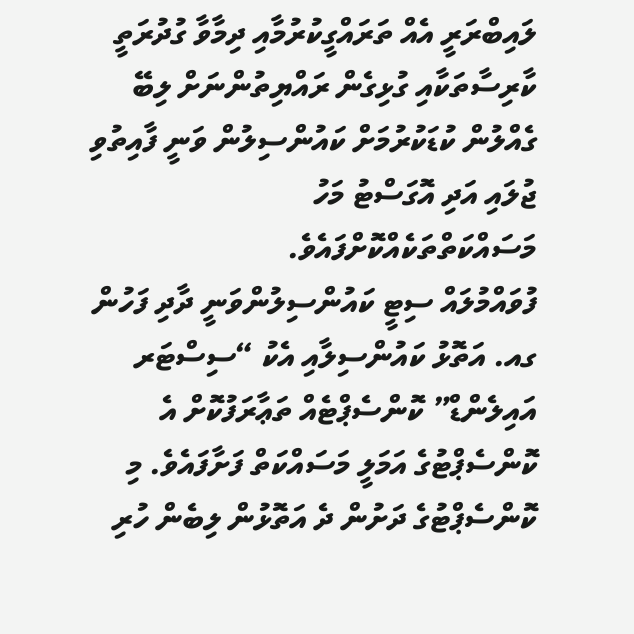ލައިބްރަރީ އެއް ތަރައްގީކުރުމާއި ދިމާވާ ގުދުރަތީ ކާރިސާތަކާއި ގުޅިގެން ރައްޔިތުންނަށް ލިބޭ ގެއްލުން ކުޑަކުރުމަށް ކައުންސިލުން ވަނީ ފާއިތުވި ޖުލައި އަދި އޮގަސްޓު މަހު މަސައްކަތްތަކެއްކޮށްފައެވެ.
ފުވައްމުލައް ސިޓީ ކައުންސިލުންވަނީ ދާދި ފަހުން ގއ. އަތޮޅު ކައުންސިލާއި އެކު “ސިސްޓަރ އައިލެންޑް” ކޮންސެޕްޓެއް ތަޢާރަފުކޮށް އެ ކޮންސެޕްޓުގެ އަމަލީ މަސައްކަތް ފަށާފައެވެ. މި ކޮންސެޕްޓުގެ ދަށުން ދެ އަތޮޅުން ލިބެން ހުރި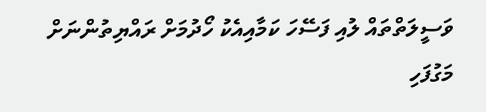ވަސީލަތްތައް ލުއި ފަސޭހަ ކަމާއިއެކު ހޯދުމަށް ރައްޔިތުންނަށް މަގުފަހި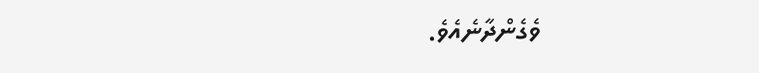ވެގެންދާނެއެވެ.